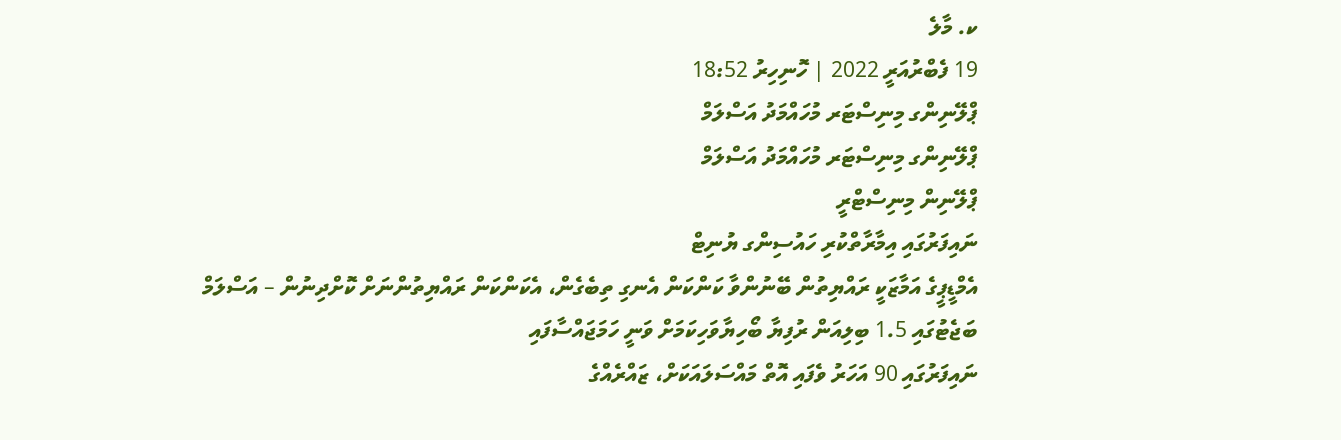ކ. މާލެ
19 ފެބްރުއަރީ 2022 | ހޮނިހިރު 18:52
ޕްލޭނިންގ މިނިސްޓަރ މުހައްމަދު އަސްލަމް
ޕްލޭނިންގ މިނިސްޓަރ މުހައްމަދު އަސްލަމް
ޕްލޭނިން މިނިސްޓްރީ
ނައިފަރުގައި އިމާރާތްކުރި ހައުސިންގ ޔުނިޓް
އެމްޑީޕީގެ އަމާޒަކީ ރައްޔިތުން ބޭނުންވާ ކަންކަން އެނގި ތިބެގެން، އެކަންކަން ރައްޔިތުންނަށް ކޮށްދިނުން – އަސްލަމް
ބަޖެޓުގައި 1.5 ބިލިއަން ރުފިޔާ ބޯހިޔާވަހިކަމަށް ވަނީ ހަމަޖައްސާފައި
ނައިފަރުގައި 90 އަހަރު ވެފައި އޮތް މައްސަލައަކަށް، ޒައްރެއްގެ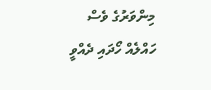މިންވަރުގެ ވެސް ހައްލެއް ހޯދައި ދެއްވީ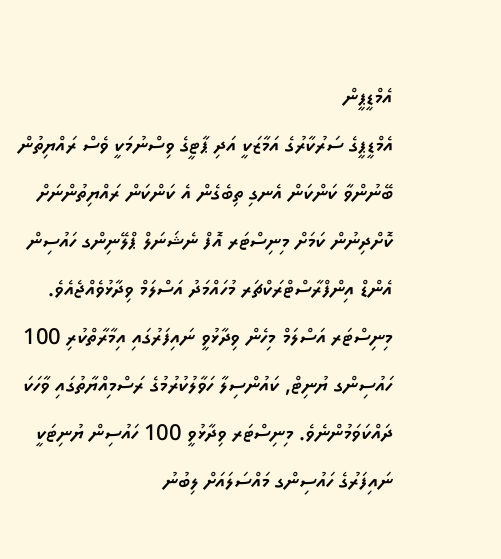އެމްޑީޕީން
އެމްޑީޕީގެ ސަރުކާރުގެ އަމާޒަކީ އަދި ޕާޓީގެ ވިސްނުމަކީ ވެސް ރައްޔިތުން ބޭނުންވާ ކަންކަން އެނގި ތިބެގެން އެ ކަންކަން ރައްޔިތުންނަށް ކޮށްދިނުން ކަމަށް މިނިސްޓަރ އޮފް ނެޝަނަލް ޕްލޭނިންގ ހައުސިން އެންޑް އިންފްރާސްޓްރަކްޗަރ މުހައްމަދު އަސްލަމް ވިދާޅުވެއްޖެއެވެ.
މިނިސްޓަރ އަސްލަމް މިހެން ވިދާޅުވީ ނައިފަރުގައި އިމާރާތްކުރި 100 ހައުސިންގ ޔުނިޓް, ކައުންސިލާ ހަވާލުކުރުމުގެ ރަސްމިއްޔާތުގައި ވާހަކަ ދައްކަވަމުންނެވެ. މިނިސްޓަރ ވިދާޅުވީ 100 ހައުސިން ޔުނިޓަކީ ނައިފަރުގެ ހައުސިންގ މައްސަލައަށް ލިބުނު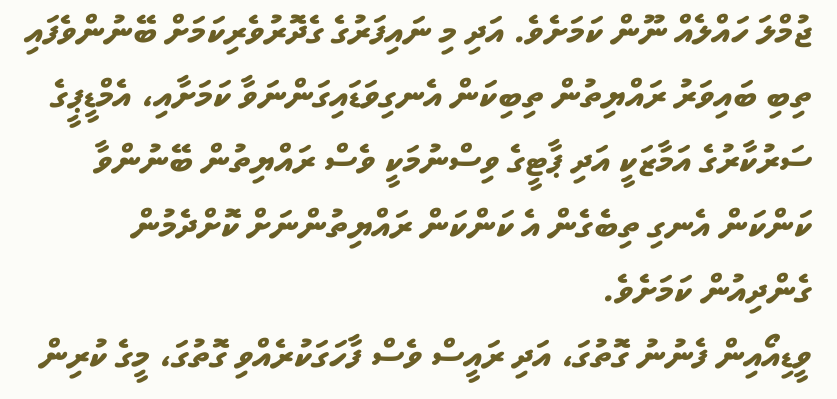ޖުމްލަ ހައްލެއް ނޫން ކަމަށެވެ. އަދި މި ނައިފަރުގެ ގެދޮރުވެރިކަމަށް ބޭނުންވެފައި ތިބި ބައިވަރު ރައްޔިތުން ތިބިކަން އެނގިވަޑައިގަންނަވާ ކަމަށާއި، އެމްޑީޕީގެ ސަރުކާރުގެ އަމާޒަކީ އަދި ޕާޓީގެ ވިސްނުމަކީ ވެސް ރައްޔިތުން ބޭނުންވާ ކަންކަން އެނގި ތިބެގެން އެ ކަންކަން ރައްޔިތުންނަށް ކޮށްދެމުން ގެންދިއުން ކަމަށެވެ.
ވީޑިއޯއިން ފެނުނު ގޮތުގަ، އަދި ރައީސް ވެސް ފާހަގަކުރެއްވި ގޮތުގަ، މީގެ ކުރިން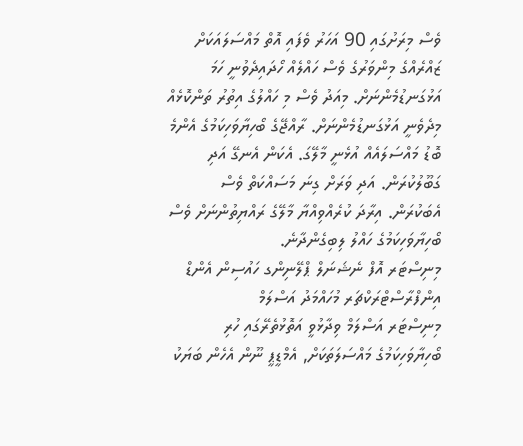ވެސް މިރަށުގައި 90 އަހަރު ވެފައި އޮތް މައްސަލައަކަށް ޒައްރެއްގެ މިންވަރުގެ ވެސް ހައްލެއް ހޯދައިދެވުނީ ހަމަ އަޅުގަނޑުމެންނަށް. މިއަދު ވެސް މި ހައްލުގެ އިތުރު ތަންކޮޅެއް މިދެވެނީ އަޅުގަނޑުމެންނަށް. ރާއްޖޭގެ ބޯހިޔާވަހިކަމުގެ އެންމެ ބޮޑު މައްސަލައެއް އުޅެނީ މާލޭގަ. އެކަން އެނގޭ އަދި ގަބޫލުކުރަން. އަދި ވަރަށް ގިނަ މަސައްކަތް ވެސް އެބަކުރަން. އިރާދަ ކުރެއްވިއްޔާ މާލޭގެ ރައްޔިތުންނަށް ވެސް ބޯހިޔާވަހިކަމުގެ ހައްލު ލިބިގެންދާނެ.
މިނިސްޓަރ އޮފް ނެޝަނަލް ޕްލޭނިންގ ހައުސިން އެންޑް އިންފްރާސްޓްރަކްޗަރ މުހައްމަދު އަސްލަމް
މިނިސްޓަރ އަސްލަމް ވިދާޅުވީ އަތޮޅުތެރޭގައި ހުރި ބޯހިޔާވަހިކަމުގެ މައްސަލަތަކަށް, އެމްޑީޕީ ނޫން އެހެން ބަޔަކު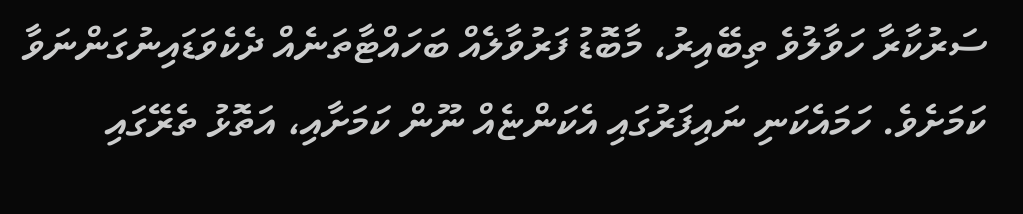ސަރުކާރާ ހަވާލުވެ ތިބޭއިރު، މާބޮޑު ފަރުވާލެއް ބަހައްޓާތަނެއް ދެކެވަޑައިނުގަންނަވާ ކަމަށެވެ. ހަމައެކަނި ނައިފަރުގައި އެކަންޏެއް ނޫން ކަމަށާއި، އަތޮޅު ތެރޭގައި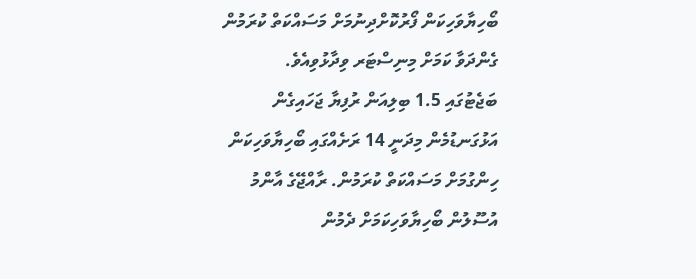ބޯހިޔާވަހިކަން ފޯރުކޮށްދިނުމަށް މަސައްކަތް ކުރަމުން ގެންދަވާ ކަމަށް މިނިސްޓަރ ވިދާޅުވިއެވެ.
ބަޖެޓުގައި 1.5 ބިލިއަން ރުފިޔާ ޖަހައިގެން އަޅުގަނޑުމެން މިދަނީ 14 ރަށެއްގައި ބޯހިޔާވަހިކަން ހިންގުމަށް މަސައްކަތް ކުރަމުން. ރާއްޖޭގެ އާންމު އުސޫލުން ބޯހިޔާވަހިކަމަށް ދެމުން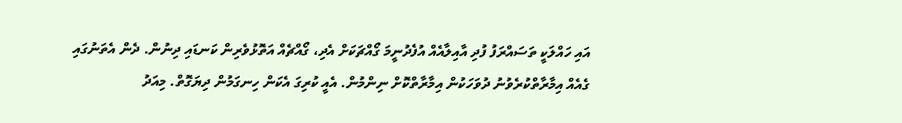އައި ހައްލަކީ ތަސައްރަފު ފުދި އާއިލާއެއް އުފެދުނީމަ ގޯއްޗަކަށް އެދި، ގޯއްޗެއް އަތޮޅުވެރިން ކަނޑައި ދިނުން. ދެން އެތަނުގައި ގެއެއް އިމާރާތްކުރެވުނު ދުވަހަކުން އިމާރާތްކޮށް ނިންމުން. އެއީ ކުރިގަ އެކަން ހިނގަމުން ދިޔަގޮތް. މިއަދު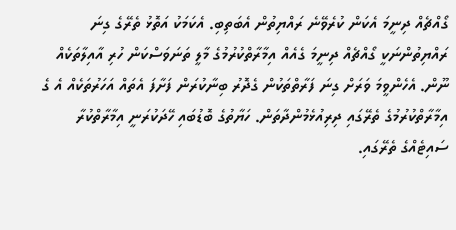ގޯއްޗެއް ދިނީމަ އެކަން ކުރެވޭނެ ރައްޔިތުން އެބަތިބި. އެކަމަކު އަތޮޅު ތެރޭގެ ގިނަ ރައްޔިތުންނަކީ ގޯއްޗެއް ދިނީމަ ގެއެއް އިމާރާތްކުރުމުގެ މާލީ ތަނަވަސްކަން ހުރި އާއިލާތަކެއް ނޫން. އެހެންވީމަ ވަރަށް ގިނަ ފަރާތްތަކުން ގެދޮރު ބިނާކުރަން ފަށާފަ އެތައް އަހަރުތަކެއް އެ ގެ އިމާރާތްކުރުމުގެ ތެރޭގައި ދިރިއުޅެމުންދާތަން. ހަޔާތުގެ ބޮޑުބައި ހޭދަކުރަނީ އިމާރާތްކުރާ ސައިޓެއްގެ ތެރޭގައި.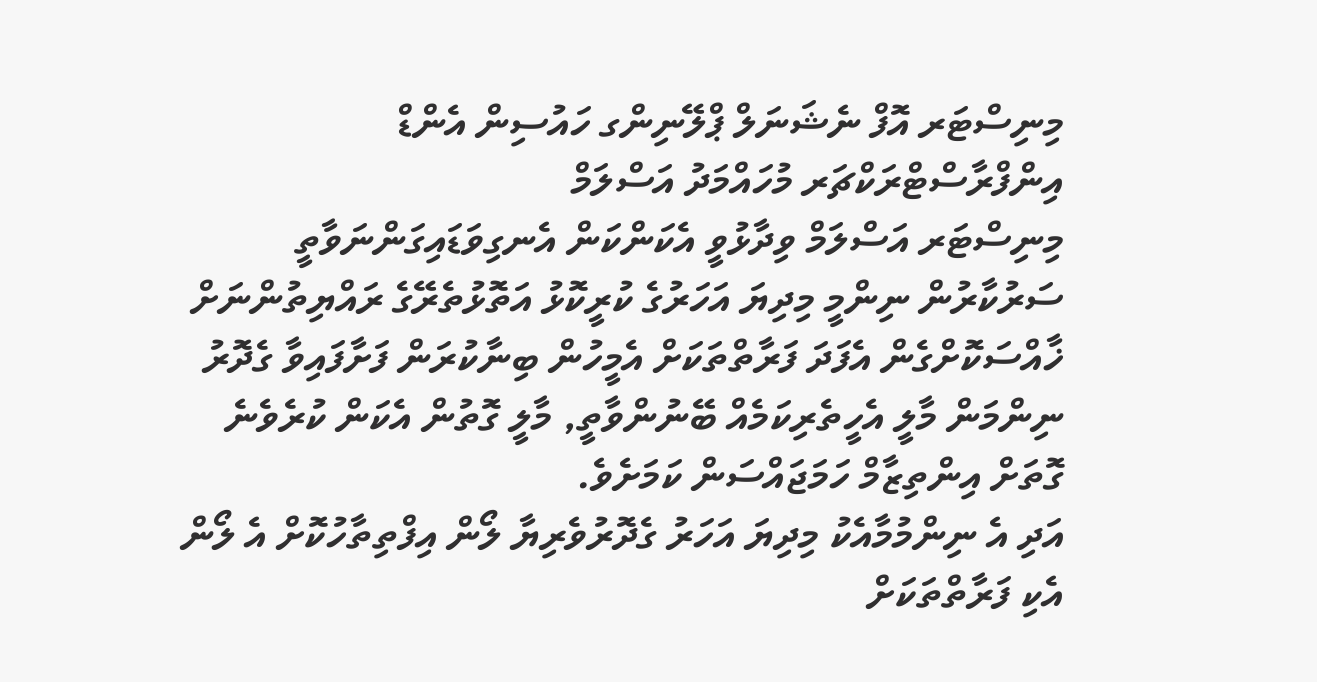މިނިސްޓަރ އޮފް ނެޝަނަލް ޕްލޭނިންގ ހައުސިން އެންޑް އިންފްރާސްޓްރަކްޗަރ މުހައްމަދު އަސްލަމް
މިނިސްޓަރ އަސްލަމް ވިދާޅުވީ އެކަންކަން އެނގިވަޑައިގަންނަވާތީ ސަރުކާރުން ނިންމީ މިދިޔަ އަހަރުގެ ކުރީކޮޅު އަތޮޅުތެރޭގެ ރައްޔިތުންނަށް ޚާއްސަކޮށްގެން އެފަދަ ފަރާތްތަކަށް އެމީހުން ބިނާކުރަން ފަށާފައިވާ ގެދޮރު ނިންމަން މާލީ އެހީތެރިކަމެއް ބޭނުންވާތީ, މާލީ ގޮތުން އެކަން ކުރެވެނެ ގޮތަށް އިންތިޒާމް ހަމަޖައްސަން ކަމަށެވެ.
އަދި އެ ނިންމުމާއެކު މިދިޔަ އަހަރު ގެދޮރުވެރިޔާ ލޯން އިފްތިތާހުކޮށް އެ ލޯން އެކި ފަރާތްތަކަށް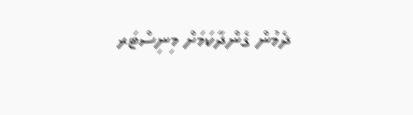ދެމުން ގެންދާކަމަށް މިނިސްޓަރ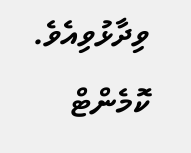ވިދާޅުވިއެވެ.
ކޮމެންޓް